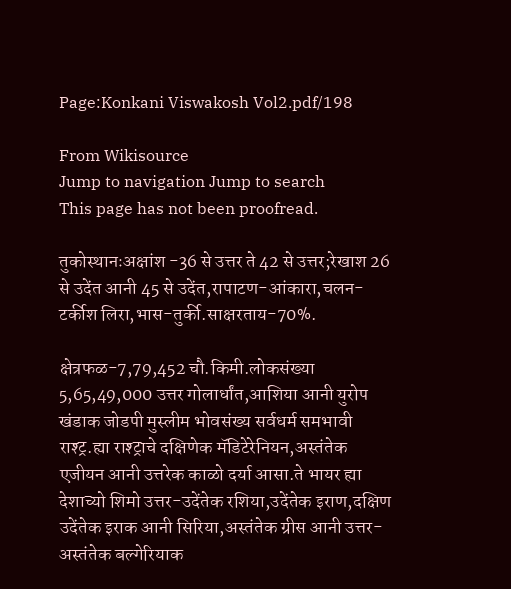Page:Konkani Viswakosh Vol2.pdf/198

From Wikisource
Jump to navigation Jump to search
This page has not been proofread.

तुकोस्थानःअक्षांश -36 से उत्तर ते 42 से उत्तर;रेखाश 26 से उदेंत आनी 45 से उदेंत,रापाटण-आंकारा,चलन-टर्कीश लिरा,भास-तुर्की.साक्षरताय-70%.

क्षेत्रफळ-7,79,452 चौ.किमी.लोकसंख्या 5,65,49,000 उत्तर गोलार्धांत,आशिया आनी युरोप खंडाक जोडपी मुस्लीम भोवसंख्य सर्वधर्म समभावी राश्ट्र.ह्या राश्ट्राचे दक्षिणेक मॅडिटेरेनियन,अस्तंतेक एजीयन आनी उत्तरेक काळो दर्या आसा.ते भायर ह्या देशाच्यो शिमो उत्तर-उदेंतेक रशिया,उदेंतेक इराण,दक्षिण उदेंतेक इराक आनी सिरिया,अस्तंतेक ग्रीस आनी उत्तर-अस्तंतेक बल्गेरियाक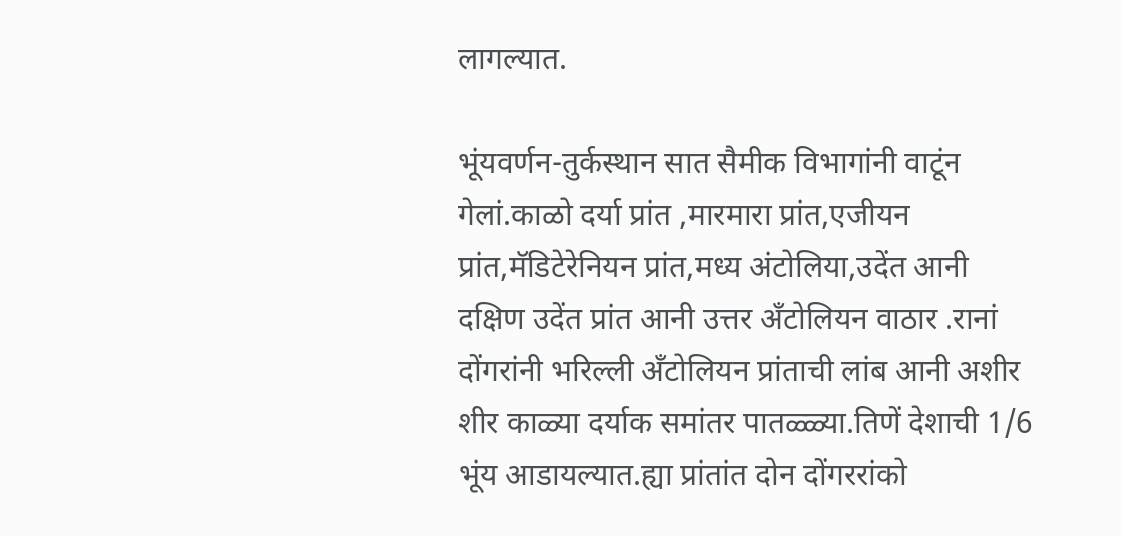लागल्यात.

भूंयवर्णन-तुर्कस्थान सात सैमीक विभागांनी वाटूंन गेलां.काळो दर्या प्रांत ,मारमारा प्रांत,एजीयन प्रांत,मॅडिटेरेनियन प्रांत,मध्य अंटोलिया,उदेंत आनी दक्षिण उदेंत प्रांत आनी उत्तर अँटोलियन वाठार .रानां दोंगरांनी भरिल्ली अँटोलियन प्रांताची लांब आनी अशीर शीर काळ्या दर्याक समांतर पातळ्ळ्या.तिणें देशाची 1/6 भूंय आडायल्यात.ह्या प्रांतांत दोन दोंगररांको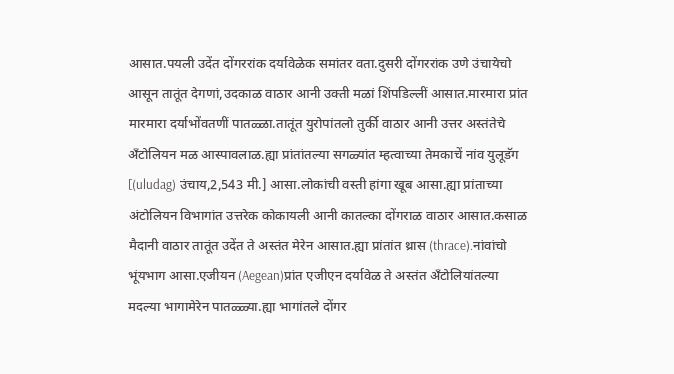आसात.पयली उदेंत दोंगररांक दर्यावेळेक समांतर वता.दुसरी दोंगररांक उणे उंचायेचो आसून तातूंत देगणां,उदकाळ वाठार आनी उक्ती मळां शिंपडिल्लीं आसात.मारमारा प्रांत मारमारा दर्याभोंवतणीं पातळ्ळा.तातूंत युरोपांतलो तुर्की वाठार आनी उत्तर अस्तंतेचे अँटोलियन मळ आस्पावलाळ.ह्या प्रांतांतल्या सगळ्यांत म्हत्वाच्या तेमकाचें नांव युलूडॅग [(uludag) उंचाय,2,543 मी.] आसा.लोकांची वस्ती हांगा खूब आसा.ह्या प्रांताच्या अंटोलियन विभागांत उत्तरेक कोकायली आनी कातल्का दोंगराळ वाठार आसात.कसाळ मैदानी वाठार तातूंत उदेंत ते अस्तंत मेरेन आसात.ह्या प्रांतांत थ्रास (thrace).नांवांचो भूंयभाग आसा.एजीयन (Aegean)प्रांत एजीएन दर्यावेळ ते अस्तंत अँटोलियांतल्या मदल्या भागामेरेन पातळ्ळ्या.ह्या भागांतले दोंगर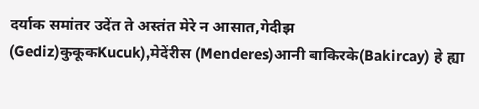दर्याक समांतर उदेंत ते अस्तंत मेरे न आसात,गेदीझ (Gediz)कुकूकKucuk),मेदेंरीस (Menderes)आनी बाकिरके(Bakircay) हे ह्या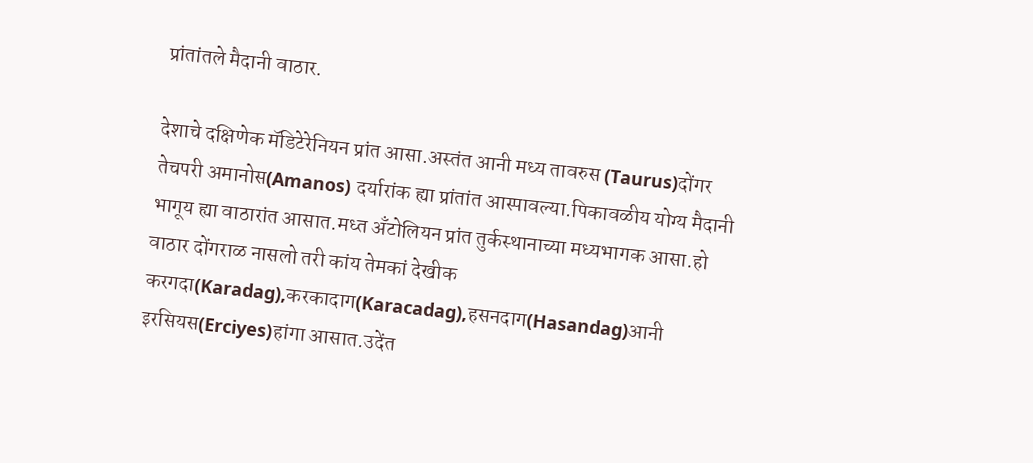प्रांतांतले मैदानी वाठार.

देशाचे दक्षिणेक मॅडिटेरेनियन प्रांत आसा.अस्तंत आनी मध्य तावरुस (Taurus)दोंगर तेचपरी अमानोस(Amanos) दर्यारांक ह्या प्रांतांत आस्पावल्या.पिकावळीय योग्य मैदानी भागूय ह्या वाठारांत आसात.मध्त अँटोलियन प्रांत तुर्कस्थानाच्या मध्यभागक आसा.हो वाठार दोंगराळ नासलो तरी कांय तेमकां देखीक करगदा(Karadag),करकादाग(Karacadag),हसनदाग(Hasandag)आनी इरसियस(Erciyes)हांगा आसात.उदेंत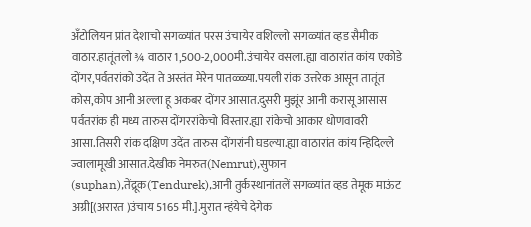अँटोलियन प्रांत देशाचो सगळ्यांत परस उंचायेर वशिल्लो सगळ्यांत व्हड सैमीक वाठार.हातूंतलो ¾ वाठार 1,500-2,000मी.उंचायेर वसला.ह्या वाठारांत कांय एकोडे दोंगर,पर्वतरांको उदेंत ते अस्तंत मेरेन पातळ्ळ्या.पयली रांक उत्तरेक आसून तातूंत कोस,कोप आनी अल्ला हू अकबर दोंगर आसात.दुसरी मुझूंर आनी करासू आसास पर्वतरांक ही मध्य तारुस दोंगररांकेचो विस्तार.ह्या रांकेचो आकार धोणवावरी आसा.तिसरी रांक दक्षिण उदेंत तारुस दोंगरांनी घडल्या.ह्या वाठारांत कांय न्हिदिल्ले ज्वालामूखी आसात.देखीक नेमरुत(Nemrut),सुफान (suphan),तेंद्रूक(Tendurek),आनी तुर्कस्थानांतलें सगळ्यांत व्हड तेमूक माऊंट अग्री[(अरारत )उंचाय 5165 मी.].मुरात न्हंयेचे देगेक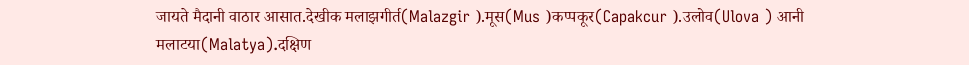जायते मैदानी वाठार आसात.देखीक मलाझगीर्त(Malazgir ).मूस(Mus )कप्पकूर(Capakcur ).उलोव(Ulova ) आनी मलाटया(Malatya).दक्षिण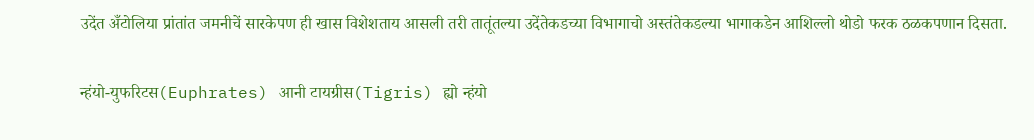उदेंत अँटोलिया प्रांतांत जमनीचें सारकेपण ही खास विशेशताय आसली तरी तातूंतल्या उदेंतेकडच्या विभागाचो अस्तंतेकडल्या भागाकडेन आशिल्लो थोडो फरक ठळकपणान दिसता.

न्हंयो-युफरिटस(Euphrates) आनी टायग्रीस(Tigris) ह्यो न्हंयो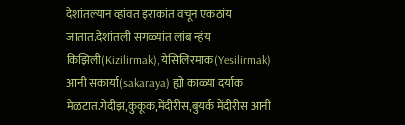देशांतल्यान व्हांवत इराकांत वचून एकठांय जातात.देशांतली सगळ्यांत लांब न्हंय किझिली(Kizilirmak),येसिलिरमाक(Yesilirmak) आनी सकार्या(sakaraya) ह्यो काळ्या दर्याक मेळटात.गेदीझ,कुकूक,मेंदीरीस,बुयर्क मेंदीरीस आनी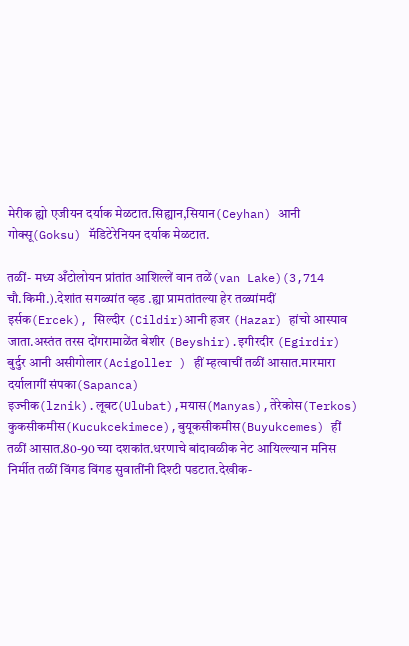मेरीक ह्यो एजीयन दर्याक मेळटात.सिह्यान,सियान(Ceyhan) आनी गोक्सू(Goksu) मॅडिटेरेनियन दर्याक मेळटात.

तळीं- मध्य अँटोलोयन प्रांतांत आशिल्लें वान तळें(van Lake)(3,714 चौ.किमी.).देशांत सगळ्यांत व्हड .ह्या प्रामतांतल्या हेर तळ्यांमदीं इर्सक(Ercek), सिल्दीर (Cildir)आनी हजर (Hazar) हांचो आस्पाव जाता.अस्तंत तरस दोंगरामाळेंत बेशीर (Beyshir).इगीरदीर (Egirdir) बुर्दुर आनी असीगोलार(Acigoller ) हीं म्हत्वाचीं तळीं आसात.मारमारा दर्यालागीं संपका(Sapanca) इज्नीक(lznik).लूबट(Ulubat),मयास(Manyas),तेरेकोस(Terkos) कुकसीकमीस(Kucukcekimece),बुयूकसीकमीस(Buyukcemes) हीं तळीं आसात.80-90 च्या दशकांत.धरणाचे बांदावळीक नेट आयिल्ल्यान मनिस निर्मीत तळीं विंगड विंगड सुवातींनी दिश्टी पडटात.देखीक-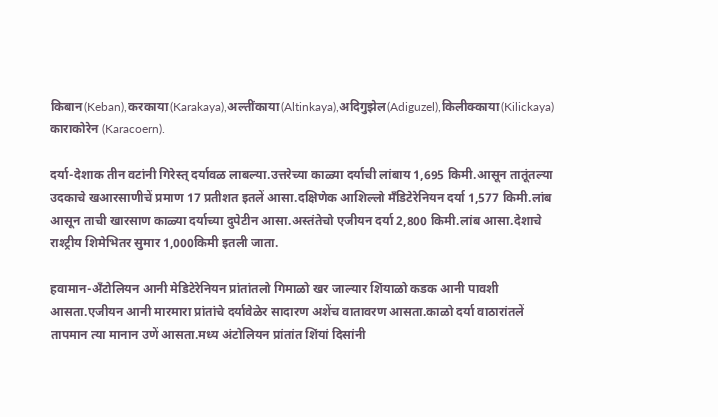किबान(Keban),करकाया(Karakaya),अल्तींकाया(Altinkaya),अदिगुझेल(Adiguzel),किलीक्काया(Kilickaya) काराकोरेन (Karacoern).

दर्या-देशाक तीन वटांनी गिरेस्त् दर्यावळ लाबल्या.उत्तरेच्या काळ्या दर्याची लांबाय 1,695 किमी.आसून तातूंतल्या उदकाचे खआरसाणीचें प्रमाण 17 प्रतीशत इतलें आसा.दक्षिणेक आशिल्लो मँडिटेरेनियन दर्या 1,577 किमी.लांब आसून ताची खारसाण काळ्या दर्याच्या दुपेटीन आसा.अस्तंतेचो एजीयन दर्या 2,800 किमी.लांब आसा.देशाचे राश्ट्रीय शिमेभितर सुमार 1,000किमी इतली जाता.

हवामान-अँटोलियन आनी मेडिटेरेनियन प्रांतांतलो गिमाळो खर जाल्यार शिंयाळो कडक आनी पावशी आसता.एजीयन आनी मारमारा प्रांतांचे दर्यावेळेर सादारण अशेंच वातावरण आसता.काळो दर्या वाठारांतलें तापमान त्या मानान उणें आसता.मध्य अंटोलियन प्रांतांत शिंयां दिसांनी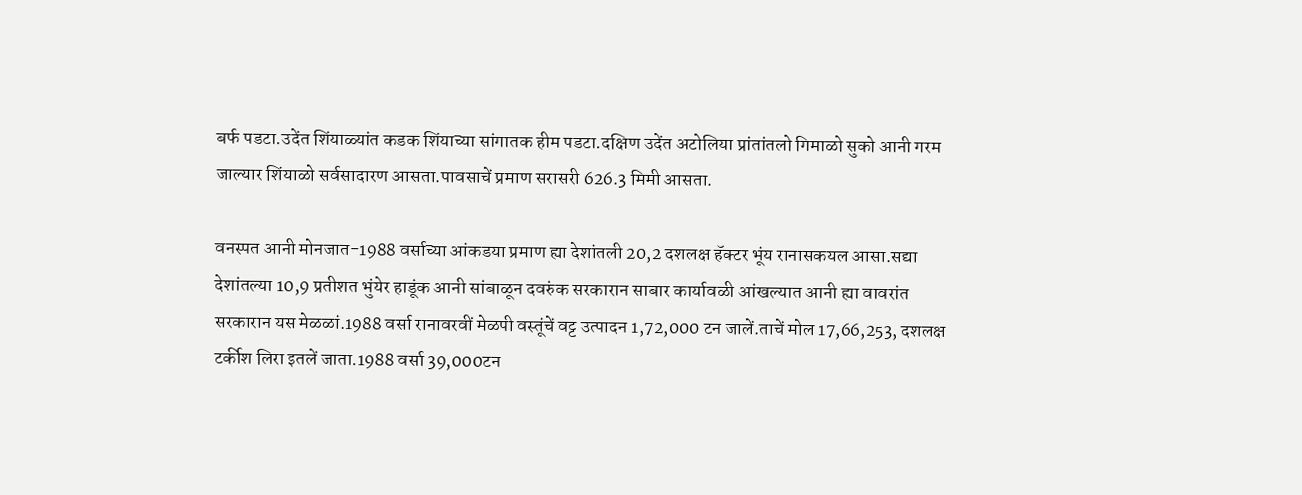बर्फ पडटा.उदेंत शिंयाळ्यांत कडक शिंयाच्या सांगातक हीम पडटा.दक्षिण उदेंत अटोलिया प्रांतांतलो गिमाळो सुको आनी गरम जाल्यार शिंयाळो सर्वसादारण आसता.पावसाचें प्रमाण सरासरी 626.3 मिमी आसता.

वनस्पत आनी मोनजात-1988 वर्साच्या आंकडया प्रमाण ह्या देशांतली 20,2 दशलक्ष हॅक्टर भूंय रानासकयल आसा.सद्या देशांतल्या 10,9 प्रतीशत भुंयेर हाडूंक आनी सांबाळून दवरुंक सरकारान साबार कार्यावळी आंखल्यात आनी ह्या वावरांत सरकारान यस मेळळां.1988 वर्सा रानावरवीं मेळपी वस्तूंचें वट्ट उत्पादन 1,72,000 टन जालें.ताचें मोल 17,66,253, दशलक्ष टर्कीश लिरा इतलें जाता.1988 वर्सा 39,000टन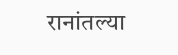रानांतल्या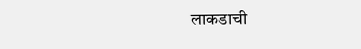लाकडाची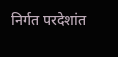निर्गत परदेशांत